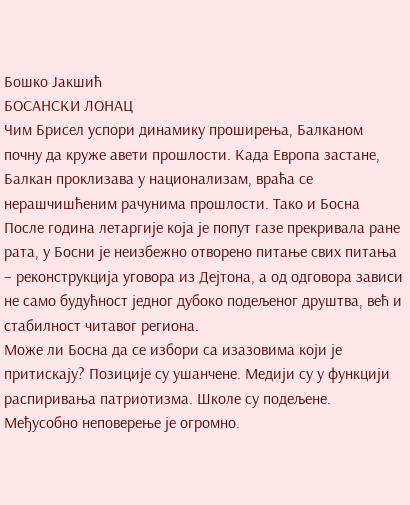Бошко Јакшић
БОСАНСКИ ЛОНАЦ
Чим Брисел успори динамику проширења, Балканом почну да круже авети прошлости. Када Европа застане, Балкан проклизава у национализам, враћа се нерашчишћеним рачунима прошлости. Тако и Босна
После година летаргије која је попут газе прекривала ране рата, у Босни је неизбежно отворено питање свих питања – реконструкција уговора из Дејтона, а од одговора зависи не само будућност једног дубоко подељеног друштва, већ и стабилност читавог региона.
Може ли Босна да се избори са изазовима који је притискају? Позиције су ушанчене. Медији су у функцији распиривања патриотизма. Школе су подељене. Међусобно неповерење је огромно.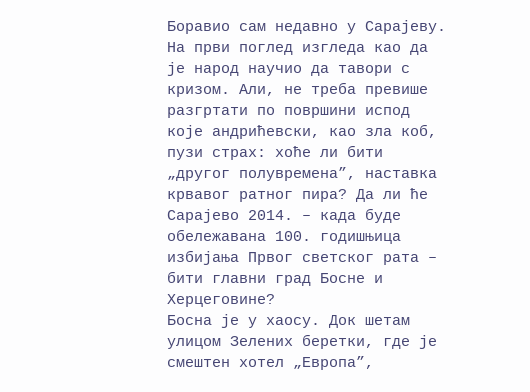Боравио сам недавно у Сарајеву. На први поглед изгледа као да је народ научио да тавори с кризом. Али, не треба превише разгртати по површини испод које андрићевски, као зла коб, пузи страх: хоће ли бити „другог полувремена”, наставка крвавог ратног пира? Да ли ће Сарајево 2014. – када буде обележавана 100. годишњица избијања Првог светског рата – бити главни град Босне и Херцеговине?
Босна је у хаосу. Док шетам улицом Зелених беретки, где је смештен хотел „Европа”,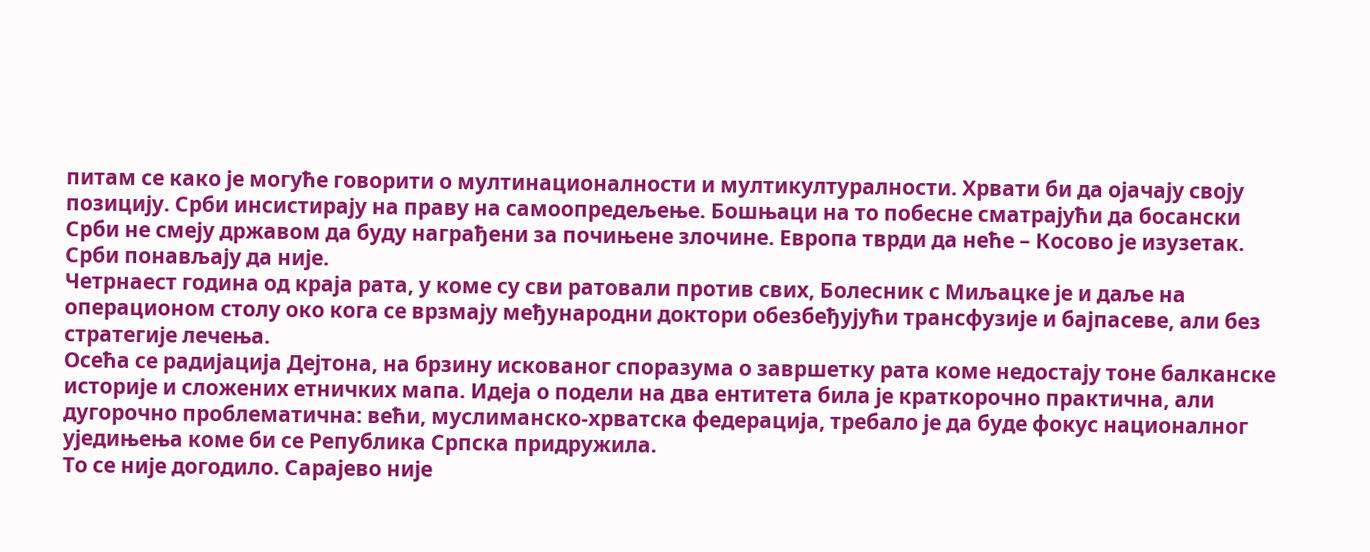питам се како је могуће говорити о мултинационалности и мултикултуралности. Хрвати би да ојачају своју позицију. Срби инсистирају на праву на самоопредељење. Бошњаци на то побесне сматрајући да босански Срби не смеју државом да буду награђени за почињене злочине. Европа тврди да неће – Косово је изузетак. Срби понављају да није.
Четрнаест година од краја рата, у коме су сви ратовали против свих, Болесник с Миљацке је и даље на операционом столу око кога се врзмају међународни доктори обезбеђујући трансфузије и бајпасеве, али без стратегије лечења.
Осећа се радијација Дејтона, на брзину искованог споразума о завршетку рата коме недостају тоне балканске историје и сложених етничких мапа. Идеја о подели на два ентитета била је краткорочно практична, али дугорочно проблематична: већи, муслиманско-хрватска федерација, требало је да буде фокус националног уједињења коме би се Република Српска придружила.
То се није догодило. Сарајево није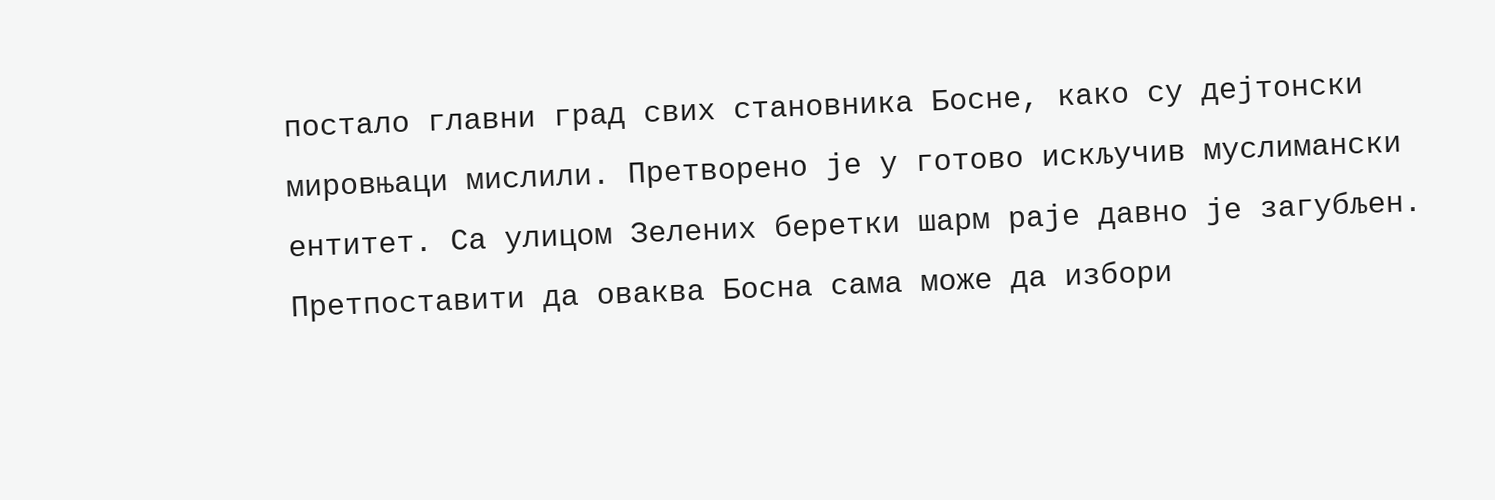постало главни град свих становника Босне, како су дејтонски мировњаци мислили. Претворено је у готово искључив муслимански ентитет. Са улицом Зелених беретки шарм раје давно је загубљен.
Претпоставити да оваква Босна сама може да избори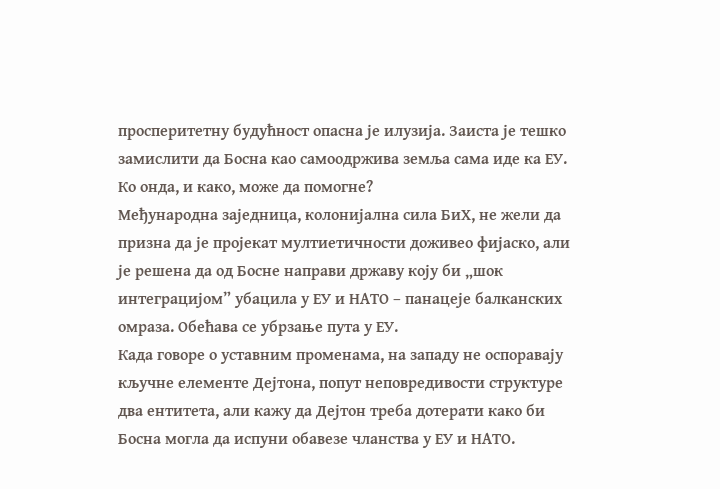просперитетну будућност опасна је илузија. Заиста је тешко замислити да Босна као самоодржива земља сама иде ка ЕУ. Ко онда, и како, може да помогне?
Међународна заједница, колонијална сила БиХ, не жели да призна да је пројекат мултиетичности доживео фијаско, али је решена да од Босне направи државу коју би „шок интеграцијом” убацила у ЕУ и НАТО – панацеје балканских омраза. Обећава се убрзање пута у ЕУ.
Када говоре о уставним променама, на западу не оспоравају кључне елементе Дејтона, попут неповредивости структуре два ентитета, али кажу да Дејтон треба дотерати како би Босна могла да испуни обавезе чланства у ЕУ и НАТО.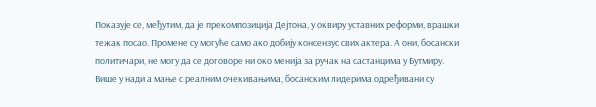Показује се, међутим, да је прекомпозиција Дејтона, у оквиру уставних реформи, врашки тежак посао. Промене су могуће само ако добију консензус свих актера. А они, босански политичари, не могу да се договоре ни око менија за ручак на састанцима у Бутмиру.
Више у нади а мање с реалним очекивањима, босанским лидерима одређивани су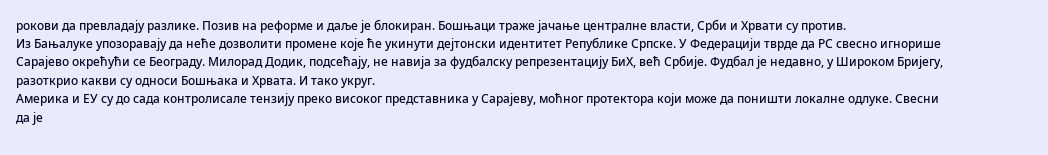рокови да превладају разлике. Позив на реформе и даље је блокиран. Бошњаци траже јачање централне власти, Срби и Хрвати су против.
Из Бањалуке упозоравају да неће дозволити промене које ће укинути дејтонски идентитет Републике Српске. У Федерацији тврде да РС свесно игнорише Сарајево окрећући се Београду. Милорад Додик, подсећају, не навија за фудбалску репрезентацију БиХ, већ Србије. Фудбал је недавно, у Широком Бријегу, разоткрио какви су односи Бошњака и Хрвата. И тако укруг.
Америка и ЕУ су до сада контролисале тензију преко високог представника у Сарајеву, моћног протектора који може да поништи локалне одлуке. Свесни да је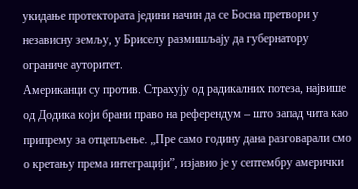укидање протектората једини начин да се Босна претвори у независну земљу, у Бриселу размишљају да губернатору ограниче ауторитет.
Американци су против. Страхују од радикалних потеза, највише од Додика који брани право на референдум – што запад чита као припрему за отцепљење. „Пре само годину дана разговарали смо о кретању према интеграцији”, изјавио је у септембру амерички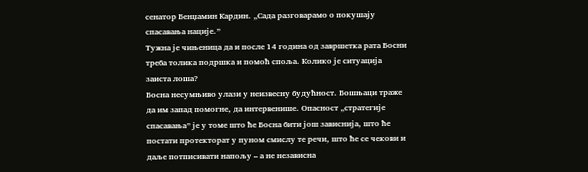сенатор Бенџамин Кардин. „Сада разговарамо о покушају спасавања нације.”
Тужна је чињеница да и после 14 година од завршетка рата Босни треба толика подршка и помоћ споља. Колико је ситуација заиста лоша?
Босна несумњиво улази у неизвесну будућност. Бошњаци траже да им запад помогне, да интервенише. Опасност „стратегије спасавања” је у томе што ће Босна бити још зависнија, што ће постати протекторат у пуном смислу те речи, што ће се чекови и даље потписивати напољу – а не независна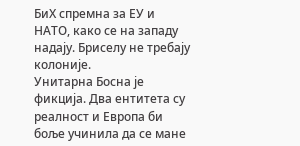БиХ спремна за ЕУ и НАТО, како се на западу надају. Бриселу не требају колоније.
Унитарна Босна је фикција. Два ентитета су реалност и Европа би боље учинила да се мане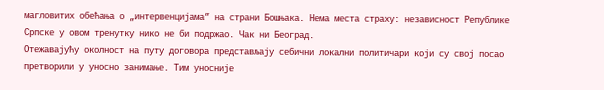магловитих обећања о „интервенцијама” на страни Бошњака. Нема места страху: независност Републике Српске у овом тренутку нико не би подржао. Чак ни Београд.
Отежавајућу околност на путу договора представљају себични локални политичари који су свој посао претворили у уносно занимање. Тим уносније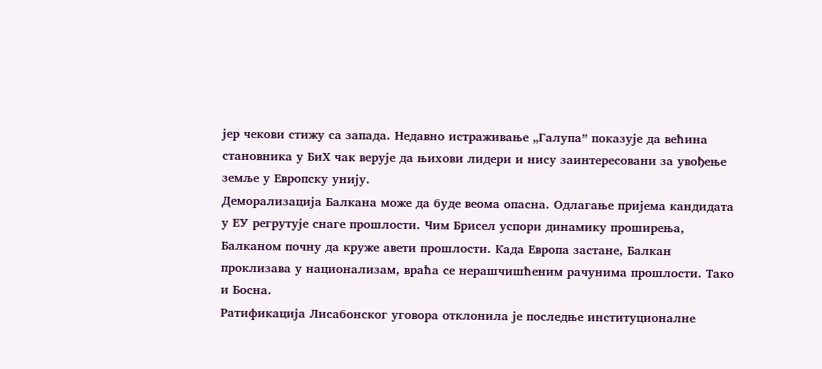јер чекови стижу са запада. Недавно истраживање „Галупа” показује да већина становника у БиХ чак верује да њихови лидери и нису заинтересовани за увођење земље у Европску унију.
Деморализација Балкана може да буде веома опасна. Одлагање пријема кандидата у ЕУ регрутује снаге прошлости. Чим Брисел успори динамику проширења, Балканом почну да круже авети прошлости. Када Европа застане, Балкан проклизава у национализам, враћа се нерашчишћеним рачунима прошлости. Тако и Босна.
Ратификација Лисабонског уговора отклонила је последње институционалне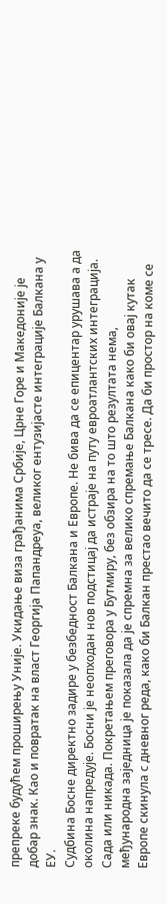препреке будућем проширењу Уније. Укидање виза грађанима Србије, Црне Горе и Македоније је добар знак. Као и повратак на власт Георгија Папандреуа, великог ентузијасте интеграције Балкана у ЕУ.
Судбина Босне директно задире у безбедност Балкана и Европе. Не бива да се епицентар урушава а да околина напредује. Босни је неопходан нов подстицај да истраје на путу евроатлантских интеграција.
Сада или никада. Покретањем преговора у Бутмиру, без обзира на то што резултата нема, међународна заједница је показала да је спремна за велико спремање Балкана како би овај кутак Европе скинула с дневног реда, како би Балкан престао вечито да се тресе. Да би простор на коме се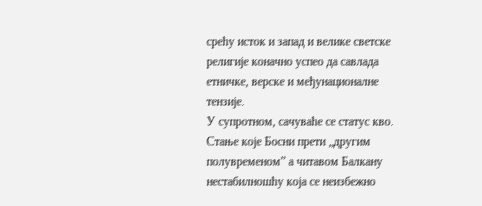срећу исток и запад и велике светске религије коначно успео да савлада етничке, верске и међунационалне тензије.
У супротном, сачуваће се статус кво. Стање које Босни прети „другим полувременом” а читавом Балкану нестабилношћу која се неизбежно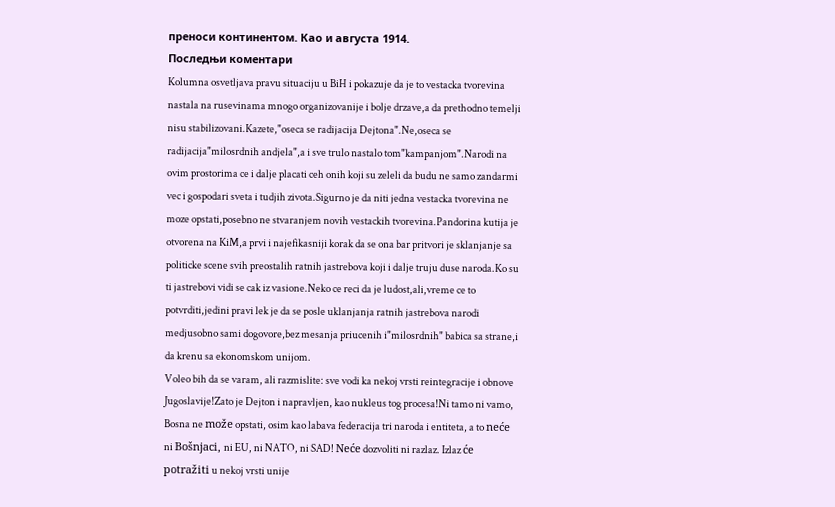преноси континентом. Као и августа 1914.
Последњи коментари
Kolumna osvetljava pravu situaciju u BiH i pokazuje da je to vestacka tvorevina nastala na rusevinama mnogo organizovanije i bolje drzave,a da prethodno temelji nisu stabilizovani.Kazete,"oseca se radijacija Dejtona".Ne,oseca se radijacija"milosrdnih andjela",a i sve trulo nastalo tom"kampanjom".Narodi na ovim prostorima ce i dalje placati ceh onih koji su zeleli da budu ne samo zandarmi vec i gospodari sveta i tudjih zivota.Sigurno je da niti jedna vestacka tvorevina ne moze opstati,posebno ne stvaranjem novih vestackih tvorevina.Pandorina kutija je otvorena na KiM,a prvi i najefikasniji korak da se ona bar pritvori je sklanjanje sa politicke scene svih preostalih ratnih jastrebova koji i dalje truju duse naroda.Ko su ti jastrebovi vidi se cak iz vasione.Neko ce reci da je ludost,ali,vreme ce to potvrditi,jedini pravi lek je da se posle uklanjanja ratnih jastrebova narodi medjusobno sami dogovore,bez mesanja priucenih i"milosrdnih" babica sa strane,i da krenu sa ekonomskom unijom.
Voleo bih da se varam, ali razmislite: sve vodi ka nekoj vrsti reintegracije i obnove Jugoslavije!Zato je Dejton i napravljen, kao nukleus tog procesa!Ni tamo ni vamo, Bosna ne može opstati, osim kao labava federacija tri naroda i entiteta, a to neće ni Bošnjaci, ni EU, ni NATO, ni SAD! Neće dozvoliti ni razlaz. Izlaz će potražiti u nekoj vrsti unije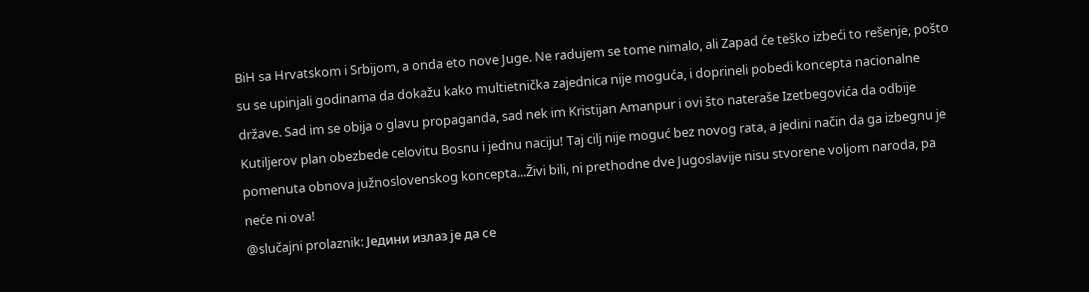BiH sa Hrvatskom i Srbijom, a onda eto nove Juge. Ne radujem se tome nimalo, ali Zapad će teško izbeći to rešenje, pošto su se upinjali godinama da dokažu kako multietnička zajednica nije moguća, i doprineli pobedi koncepta nacionalne države. Sad im se obija o glavu propaganda, sad nek im Kristijan Amanpur i ovi što nateraše Izetbegovića da odbije Kutiljerov plan obezbede celovitu Bosnu i jednu naciju! Taj cilj nije moguć bez novog rata, a jedini način da ga izbegnu je pomenuta obnova južnoslovenskog koncepta...Živi bili, ni prethodne dve Jugoslavije nisu stvorene voljom naroda, pa neće ni ova!
@slučajni prolaznik: Једини излаз је да се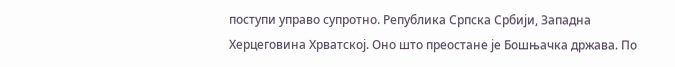поступи управо супротно. Република Српска Србији, Западна Херцеговина Хрватској. Оно што преостане је Бошњачка држава. По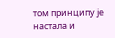том принципу је настала и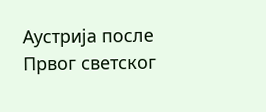Аустрија после Првог светског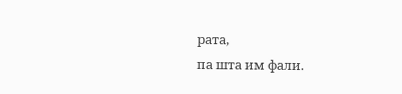рата,
па шта им фали.